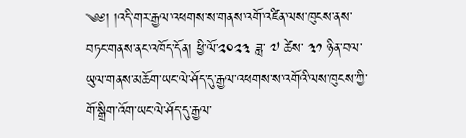༄༅། །འདི་གར་རྒྱལ་འཕགས་ས་གནས་འགོ་འཛིན་ལས་ཁུངས་ནས་བཏང་གནས་ནང་འཁོད་དོན། ཕྱི་ལོ་༢༠༢༣ ཟླ་ ༧ ཚེས་ ༣༡ ཉིན་བལ་ཡུལ་གནས་མཆོག་ཡང་ལེ་ཤོད་དུ་རྒྱལ་འཕགས་ས་འགོའི་ལས་ཁུངས་ཀྱི་གོ་སྒྲིག་འོག་ཡང་ལེ་ཤོད་དུ་རྒྱལ་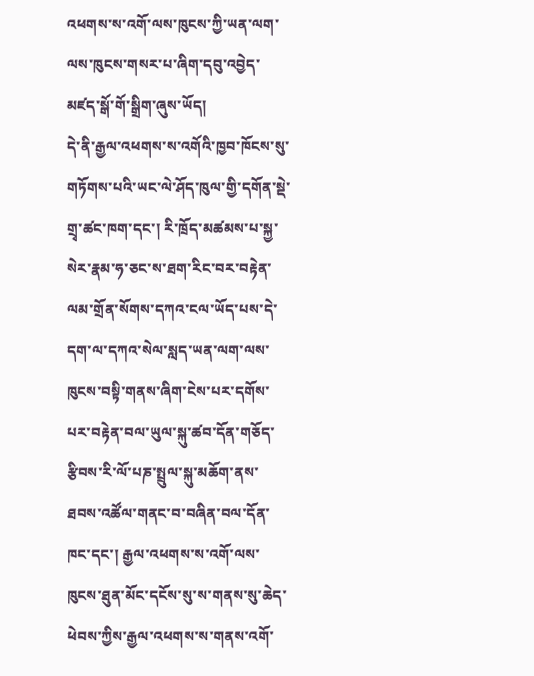འཕགས་ས་འགོ་ལས་ཁུངས་ཀྱི་ཡན་ལག་ལས་ཁུངས་གསར་པ་ཞིག་དབུ་འབྱེད་མཛད་སྒོ་གོ་སྒྲིག་ཞུས་ཡོད།
དེ་ནི་རྒྱལ་འཕགས་ས་འགོའི་ཁྱབ་ཁོངས་སུ་གཏོགས་པའི་ཡང་ལེ་ཤོད་ཁུལ་གྱི་དགོན་སྡེ་གྲྭ་ཚང་ཁག་དང་། རི་ཁྲོད་མཚམས་པ་སྐྱ་སེར་རྣམ་ཧ་ཅང་ས་ཐག་རིང་བར་བརྟེན་ལམ་གྲོན་སོགས་དཀའ་ངལ་ཡོད་པས་དེ་དག་ལ་དཀའ་སེལ་སླད་ཡན་ལག་ལས་ཁུངས་བསྟི་གནས་ཞིག་ངེས་པར་དགོས་པར་བརྟེན་བལ་ཡུལ་སྐུ་ཚབ་དོན་གཅོད་རྩིབས་རི་ལོ་པཎ་སྤྲུལ་སྐུ་མཆོག་ནས་ཐབས་འཚོལ་གནང་བ་བཞིན་བལ་དོན་ཁང་དང་། རྒྱལ་འཕགས་ས་འགོ་ལས་ཁུངས་ཐུན་མོང་དངོས་སུ་ས་གནས་སུ་ཆེད་ཕེབས་ཀྱིས་རྒྱལ་འཕགས་ས་གནས་འགོ་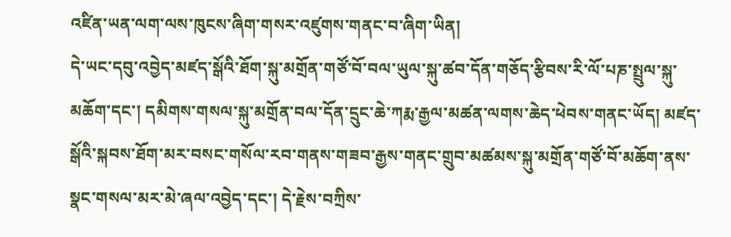འཛིན་ཡན་ལག་ལས་ཁུངས་ཞིག་གསར་འཛུགས་གནང་བ་ཞིག་ཡིན།
དེ་ཡང་དབུ་འབྱེད་མཛད་སྒོའི་ཐོག་སྐུ་མགྲོན་གཙོ་བོ་བལ་ཡུལ་སྐུ་ཚབ་དོན་གཅོད་རྩིབས་རི་ལོ་པཎ་སྤྲུལ་སྐུ་མཆོག་དང་། དམིགས་གསལ་སྐུ་མགྲོན་བལ་དོན་དྲུང་ཆེ་ཀརྨ་རྒྱལ་མཚན་ལགས་ཆེད་ཕེབས་གནང་ཡོད། མཛད་སྒོའི་སྐབས་ཐོག་མར་བསང་གསོལ་རབ་གནས་གཟབ་རྒྱས་གནང་གྲུབ་མཚམས་སྐུ་མགྲོན་གཙོ་བོ་མཆོག་ནས་སྣང་གསལ་མར་མེ་ཞལ་འབྱེད་དང་། དེ་རྗེས་བཀྲིས་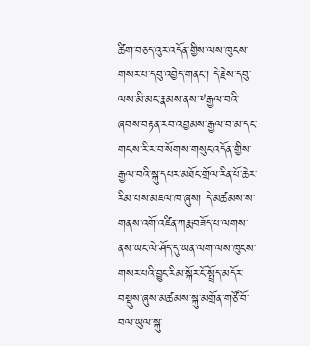ཚིག་བཅད་འུར་འདོན་གྱིས་ལས་ཁུངས་གསར་པ་དབུ་འབྱེད་གནང་། དེ་རྗེས་དབུ་ལས་མི་མང་རྣམས་ནས་༸རྒྱལ་བའི་ཞབས་བརྟན་རབ་འབྱམས་རྒྱལ་བ་མ་དང་གངས་རི་ར་བ་སོགས་གསུང་འདོན་གྱིས་རྒྱལ་བའི་སྐུ་དཔར་མཐོང་གྲོལ་རིན་པོ་ཆེར་རིམ་པས་མཇལ་ཁ་ཞུས། དེ་མཚམས་ས་གནས་འགོ་འཛིན་ཀརྨ་བཟོད་པ་ལགས་ནས་ཡང་ལེ་ཤོད་དུ་ཡན་ལག་ལས་ཁུངས་གསར་པའི་བྱུང་རིམ་སྐོར་ངོ་སྤྲོད་མདོར་བསྡུས་ཞུས་མཚམས་སྐུ་མགྲོན་གཙོ་བོ་བལ་ཡུལ་སྐུ་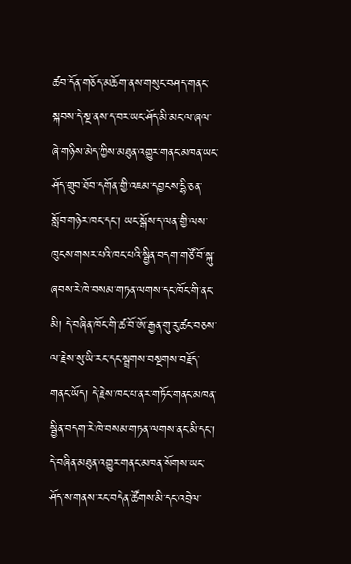ཚབ་དོན་གཅོད་མཆོག་ནས་གསུང་བཤད་གནང་སྐབས་དེ་སྔ་ནས་ད་བར་ཡང་ཤོད་མི་མང་ལ་ཞལ་ཞེ་གཉིས་མེད་ཀྱིས་མཐུན་འགྱུར་གནང་མཁན་ཡང་ཤོད་གྲུབ་ཐོབ་དགོན་གྱི་འཇམ་དབྱངས་དྷི་ཅན་སློབ་གཉེར་ཁང་དང་། ཡང་སྒོས་ད་ལན་གྱི་ལས་ཁུངས་གསར་པའི་ཁང་པའི་སྦྱིན་བདག་གཙོ་བོ་སྐུ་ཞབས་རེ་ཁེ་བསམ་གཏན་ལགས་དང་ཁོང་གི་ནང་མི། དེ་བཞིན་ཁོང་གི་ཚ་བོ་ཨོ་རྒྱན་གུ་རུ་ཚང་བཅས་ལ་རྗེས་སུ་ཡི་རང་དང་སྦྲགས་བསྔགས་བརྗོད་གནང་ཡོད། དེ་རྗེས་ཁང་པ་ནར་གཏོང་གནང་མཁན་སྦྱིན་བདག་རེ་ཁེ་བསམ་གཏན་ལགས་ནང་མི་དང་། དེ་བཞིན་མཐུན་འགྱུར་གནང་མཁན་སོགས་ཡང་ཤོད་ས་གནས་རང་བདེན་ཚོགས་མི་དང་འབྲེལ་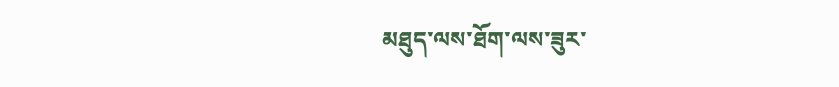མཐུད་ལས་ཐོག་ལས་ཟུར་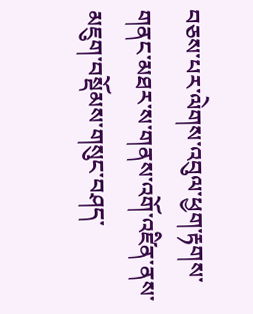བཅས་པར་ལེགས་འབུལ་ཕྱག་རྟགས་གནང་མཐར་ས་གནས་འགོ་འཛིན་ནས་མཇུག་བསྡོམས་གསུང་བཤད་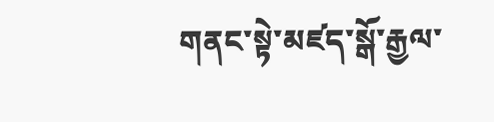གནང་སྟེ་མཛད་སྒོ་རྒྱལ་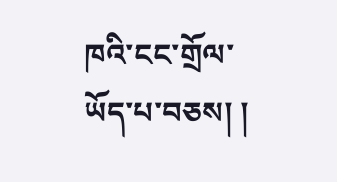ཁའི་ངང་གྲོལ་ཡོད་པ་བཅས། །